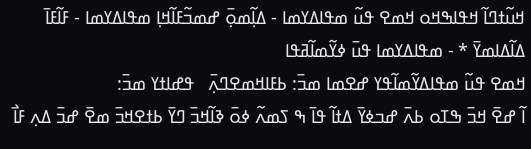ߞߎ߬ߙߣߊ߬ ߞߟߊߒߞߋ ߞߘߐ ߟߎ߬ ߘߟߊߡߌߘߊ - ߡߊ߲߬ߘߋ߲߫ ߝߘߏ߬ߓߊ߬ߞߊ߲ ߘߟߊߡߌߘߊ - ߓߊ߬ߓߊ߫ ߡߊ߬ߡߊߘߌ߫ * - ߘߟߊߡߌߘߊ ߟߎ߫ ߦߌ߬ߘߊ߬ߥߟߊ
ߞߘߐ ߟߎ߬ ߘߟߊߡߌ߬ߘߊ߬ߟߌ ߝߐߘߊ ߘߏ߫: ߕߓߊߞߘߐߣߍ߲߫   ߟߝߊߙߌ ߘߏ߫:
ߊ߬ ߝߐ߫ ߞߏ߫ ߒߠߋ ߕߍ߫ ߝߏߦߌ߫ ߡߙߊ߬ ߟߊ߫ ߒ ߖߘߍ߬ ߦߋ߫ ߢߊ߬ߞߏ߫ ߣߌ߫ ߕߙߐߞߏ߫ ߘߐ߫ ߝߏ߫ ߡߍ߲ ߓߊ߯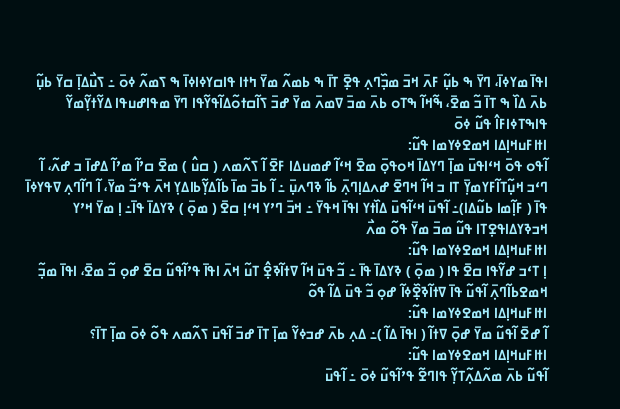ߊߟߊ߫ ߘߌߦߊ߫، ߣߌ߫ ߒ ߕߎ߲߬ ߓߍ߫ ߞߏ߫ ߘߏ߲߰ߣߍ߲ ߟߐ߲߫ ߠߊ߫ ߒ ߕߘߍ߬ ߘߌ߫ ߤߙߊ ߟߊߛߌߦߊߦߊ߫ ߒ ߖߘߍ߬ ߦߋ߫ ߸ ߖߎ߯ߡߊ߲߫ ߛߌ߫ ߕߎ߲߬ ߕߍ߫ ߡߊ߰ ߒ ߠߊ߫ ߏ߬ ߘߐ߫، ߒ߬ߞߊ߬ ߒߠߋ ߕߍ߫ ߘߏ߫ ߜߘߍ߫ ߘߌ߫ ߝߏ߫ ߖߊ߬ߛߙߋ߬ߡߊ߬ߟߌ߬ߟߊ ߣߌ߫ ߘߟߊߝߎߟߊ ߡߌ߬ߙߌ߲߬ߘߌ߬ ߟߊߒߠߦߊߓߊ߮ ߟߎ߬ ߦߋ߫
ߊߙߊߓߎߞߊ߲ߡߊ ߞߘߐߦߌߘߊ ߟߎ߬:
ߊ߬ߟߋ ߟߋ߫ ߞߵߊߟߎ߫ ߘߊ߲߫ ߣߌߡߊ߫ ߞߋߟߋ߲߫ ߘߐ߫ ߞߵߊ߬ ߝߘߎߡߊ ߓߐ߫ ߊ߬ ߖߍ߬ߘߍ ( ߛߎ߮ ) ߘߐ߫ ߛߴߊ߬ ߘߴߊ߬ ߡߝߊ߫ ߏ ߝߍ߬، ߊ߬ ߣߵߏ ߞߎ߲߬ߠߊ߬ߓߌߘߌ߲߫ ߠߊ ߏ ߞߊ߬ ߞߣߐ߫ ߝߍߡߊ߲ߣߍ߲߫ ߕߊ߬ ߢߣߍߎ߲߫ ߸ ߊ߬ ߕߏ߫ ߘߊ߫ ߕߊ߬ߡߌ߲߬ߕߊߡߌ߲ ߞߍ߫ ߟߴߏ߬ ߘߌ߫، ߊ߬ ߣߊ߬ߣߍ߲ ߜߟߌߦߊ߫ ߟߊ߫ ( ߓߊ߲߬ߘߊ ߕߎ߬ߡߊ)߸ ߊ߬ߟߎ߫ ߞߵߊ߬ߟߎ߫ ߡߊ߰ߙߌ ߊߟߊ߫ ߞߟߌ߫ ߸ ߞߏ߫ ߣߴߌ ߞߵߊ߲ ߛߐ߫ ( ߘߋ߲߫ ) ߢߌߡߊ߫ ߟߊ߫߸ ߊ߲ ߘߌ߫ ߞߴߌ ߞߏߢߌߡߊߟߐ߲ߠߊ ߟߎ߬ ߘߏ߫ ߘߌ߫ ߟߋ߬ ߘߍ߯
ߊߙߊߓߎߞߊ߲ߡߊ ߞߘߐߦߌߘߊ ߟߎ߬:
ߊ߲ ߠߵߏ ߝߌ߬ߟߊ ߛߐ߫ ߟߊ ( ߘߋ߲߫ ) ߢߌߡߊ߫ ߟߊ߫ ߸ ߏ߬ ߟߎ߫ ߞߊ߬ ߜߙߊ߬ߢߐ߲߮ ߠߎ߬ ߞߍ߫ ߊߟߊ߫ ߟߴߊ߬ߟߎ߬ ߛߐ߫ ߝߋ߲ ߏ߬ ߘߐ߫، ߊߟߊ߫ ߘߏ߲߬ ߞߘߐߕߊ߬ߣߍ߲߫ ߊ߬ߟߎ߬ ߟߊ߫ ߜߙߊ߬ߢߐ߲߰ߦߊ߬ ߝߋ߲ ߏ߬ ߟߎ߫ ߡߊ߬ ߟߋ߬
ߊߙߊߓߎߞߊ߲ߡߊ ߞߘߐߦߌߘߊ ߟߎ߬:
ߊ߬ ߝߐ߫ ߊ߬ߟߎ߬ ߘߌ߫ ߝߋ߲߫ ߜߙߊ߬ ( ߊߟߊ߫ ߡߊ߬ )߸ ߡߍ߲ ߕߍ߫ ߝߏߦߌ߬ ߘߊ߲߫ ߠߊ߫ ߝߏ߫ ߊ߬ߟߎ߫ ߖߍ߬ߘߍ ߟߋ߬ ߦߋ߫ ߘߊ߲߫ ߠߊ߫؟
ߊߙߊߓߎߞߊ߲ߡߊ ߞߘߐߦߌߘߊ ߟߎ߬:
ߊ߬ߟߎ߬ ߕߍ߫ ߘߍ߬ߡߍ߲߬ߠߌ߲߬ ߟߊߣߐ߬ ߟߴߊ߬ߟߎ߬ ߦߋ߫ ߸ ߊ߬ߟߎ߫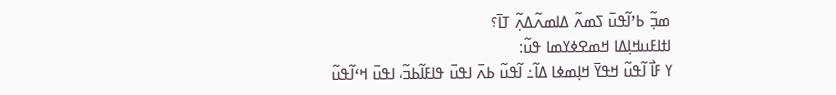ߘߏ߲߬ ߕߴߊ߬ߟߎ߫ ߖߘߍ߬ ߡߊߘߍ߬ߡߍ߲߬ ߠߊ߫؟
ߊߙߊߓߎߞߊ߲ߡߊ ߞߘߐߦߌߘߊ ߟߎ߬:
ߌ ߓߊ߯ ߊ߬ߟߎ߬ ߞߟߌ߫ ߞߊ߲ߘߦߊ ߡߊ߬߸ ߊ߬ߟߎ߬ ߕߍ߫ ߊߟߎ߫ ߟߊߓߊ߬ߕߏ߬، ߊߟߎ߫ ߞߵߊ߬ߟߎ߬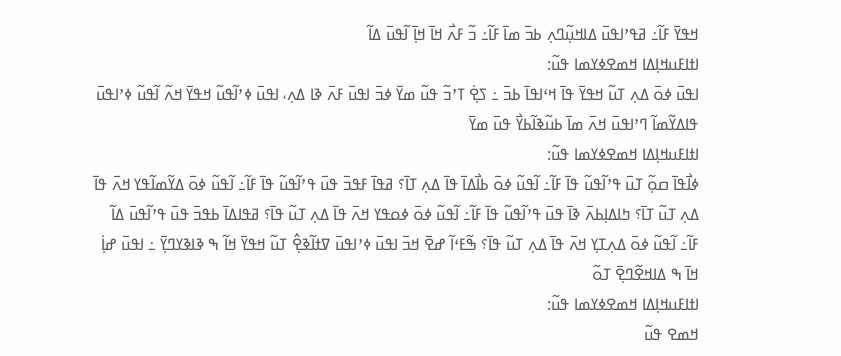ߞߟߌ߫ ߓߊ߬߸ ߥߟߴߊߟߎ߫ ߡߊߞߎ߲߬ߣߍ߲ ߕߏ߫ ߘߊ߫ ߓߊ߬߸ ߏ߬ ߓߍ߯ ߞߊ߫ ߞߊ߲߫ ߊ߬ߟߎ߫ ߡߊ߬
ߊߙߊߓߎߞߊ߲ߡߊ ߞߘߐߦߌߘߊ ߟߎ߬:
ߊߟߎ߫ ߦߋ߫ ߡߍ߲ ߠߎ߬ ߞߟߌ߫ ߟߊ߫ ߞߵߊߟߊ߫ ߕߏ߫ ߸ ߖߐ߲߭ ߠߴߏ߬ ߟߎ߬ ߘߌ߫ ߦߏ߫ ߊߟߎ߫ ߓߍ߫ ߢߊ ߡߍ߲، ߊߟߎ߫ ߦߴߊ߬ߟߎ߬ ߞߟߌ߫ ߞߍ߬ ߊ߬ߟߎ߬ ߦߴߊߟߎ߫ ߟߊߡߌ߬ߘߊ߬ ߣߴߊߟߎ߫ ߞߍ߫ ߘߊ߫ ߕߎ߬ߢߊ߬ߕߌ߯ ߟߎ߫ ߘߌ߫
ߊߙߊߓߎߞߊ߲ߡߊ ߞߘߐߦߌߘߊ ߟߎ߬:
ߦߊ߯ߟߊ߫ ߛߋ߲߬ ߠߎ߫ ߟߴߊ߬ߟߎ߬ ߟߊ߫ ߓߊ߬߸ ߊ߬ߟߎ߬ ߦߋ߫ ߕߊ߯ߡߊ߫ ߟߊ߫ ߡߍ߲ ߠߊ߫؟ ߥߟߊ߫ ߓߟߏ߫ ߟߎ߫ ߟߴߊ߬ߟߎ߬ ߟߊ߫ ߓߊ߬߸ ߊ߬ߟߎ߬ ߦߋ߫ ߡߌ߬ߘߊ߬ߟߌ ߞߍ߫ ߟߊ߫ ߡߍ߲ ߠߎ߬ ߠߊ߫؟ ߤߊߡߊ߲ߕߍ߫ ߢߊ߫ ߟߎ߫ ߟߴߊ߬ߟߎ߬ ߟߊ߫ ߓߊ߬߸ ߊ߬ߟߎ߬ ߦߋ߫ ߦߋߟߌ ߞߍ߫ ߟߊ߫ ߡߍ߲ ߠߎ߬ ߟߊ߫؟ ߥߟߊߡߊ߫ ߕߟߏ߫ ߟߎ߫ ߟߴߊ߬ߟߎ߫ ߡߊ߬ ߓߊ߬߸ ߊ߬ߟߎ߬ ߦߋ߫ ߡߍ߲ߠߌ߲ ߞߍ߫ ߟߊ߫ ߡߍ߲ ߠߎ߬ ߟߊ߫؟ ߒ߬ߓߵߊ߬ ߝߐ߫ ߞߏ߫ ߊߟߎ߫ ߦߴߊߟߎ߫ ߜߙߊ߬ߢߐ߲߮ ߠߎ߬ ߞߟߌ߫ ߞߊ߬ ߒ ߢߊߢߌߣߌ߲߫ ߸ ߊߟߎ߫ ߝߊ߲߭ ߞߊ߫ ߒ ߡߊߞߐ߬ߣߐ߲߫ ߠߋ߬
ߊߙߊߓߎߞߊ߲ߡߊ ߞߘߐߦߌߘߊ ߟߎ߬:
ߞߘߐ ߟߎ߬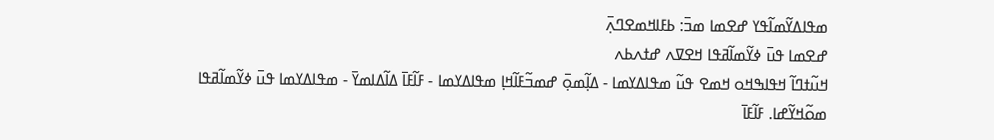ߘߟߊߡߌ߬ߘߊ߬ߟߌ ߝߐߘߊ ߘߏ߫: ߕߓߊߞߘߐߣߍ߲߫
ߝߐߘߊ ߟߎ߫ ߦߌ߬ߘߊ߬ߥߟߊ ߞߐߜߍ ߝߙߍߕߍ
ߞߎ߬ߙߣߊ߬ ߞߟߊߒߞߋ ߞߘߐ ߟߎ߬ ߘߟߊߡߌߘߊ - ߡߊ߲߬ߘߋ߲߫ ߝߘߏ߬ߓߊ߬ߞߊ߲ ߘߟߊߡߌߘߊ - ߓߊ߬ߓߊ߫ ߡߊ߬ߡߊߘߌ߫ - ߘߟߊߡߌߘߊ ߟߎ߫ ߦߌ߬ߘߊ߬ߥߟߊ
ߘߋ߬ߞߌ߬ߝߊ. ߓߊ߬ߓߊ߫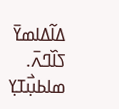ߡߊ߬ߡߊߘߌ߫ ߖߊ߰ߣߍ߫.
ߘߊߕߎ߲߯ߠߌ߲